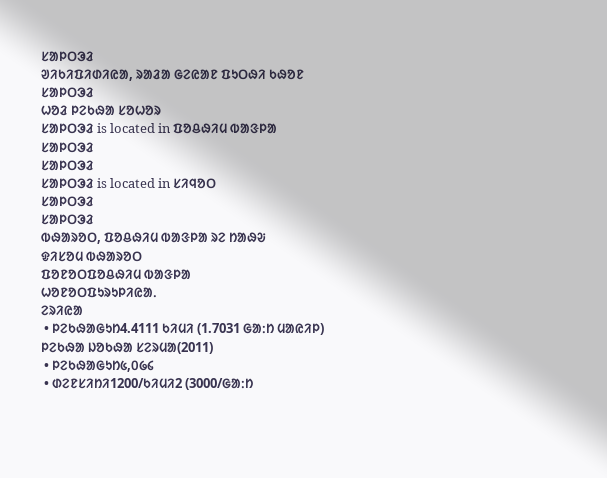ᱥᱟᱞᱛᱳᱲ
ᱣᱤᱠᱤᱯᱤᱰᱤᱭᱟ, ᱨᱟᱲᱟ ᱜᱮᱭᱟᱱ ᱯᱩᱛᱷᱤ ᱠᱷᱚᱱ
ᱥᱟᱞᱛᱳᱲ
ᱦᱚᱲ ᱞᱮᱠᱷᱟ ᱥᱚᱦᱚᱨ
ᱥᱟᱞᱛᱳᱲ is located in ᱯᱚᱪᱷᱤᱢ ᱵᱟᱝᱞᱟ
ᱥᱟᱞᱛᱳᱲ
ᱥᱟᱞᱛᱳᱲ
ᱥᱟᱞᱛᱳᱲ is located in ᱥᱤᱧᱚᱛ
ᱥᱟᱞᱛᱳᱲ
ᱥᱟᱞᱛᱳᱲ
ᱵᱷᱟᱨᱚᱛ, ᱯᱚᱪᱷᱤᱢ ᱵᱟᱝᱞᱟ ᱨᱮ ᱴᱟᱷᱶ
ᱫᱤᱥᱚᱢ ᱵᱷᱟᱨᱚᱛ
ᱯᱚᱱᱚᱛᱯᱚᱪᱷᱤᱢ ᱵᱟᱝᱞᱟ
ᱦᱚᱱᱚᱛᱯᱩᱨᱩᱞᱤᱭᱟᱹ
ᱮᱨᱤᱭᱟ
 • ᱞᱮᱠᱷᱟᱜᱩᱴ4.4111 ᱠᱤᱢᱤ (1.7031 ᱜᱟᱺᱴ ᱢᱟᱭᱤᱞ)
ᱞᱮᱠᱷᱟ ᱡᱚᱠᱷᱟ ᱥᱮᱨᱢᱟ(2011)
 • ᱞᱮᱠᱷᱟᱜᱩᱴ᱕,᱐᱙᱔
 • ᱰᱮᱱᱥᱤᱴᱤ1200/ᱠᱤᱢᱤ2 (3000/ᱜᱟᱺᱴ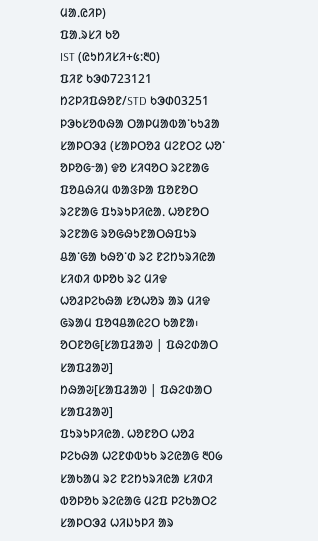ᱢᱟᱹᱭᱤᱞ)
ᱯᱟᱹᱨᱥᱤ ᱠᱚ
IST (ᱭᱩᱴᱤᱥᱤ+᱕:᱓᱐)
ᱯᱤᱱ ᱠᱳᱰ723121
ᱴᱮᱞᱤᱯᱷᱚᱱ/STD ᱠᱳᱰ03251
ᱞᱳᱠᱥᱚᱵᱷᱟ ᱛᱟᱞᱢᱟᱵᱟᱸᱠᱩᱲᱟ
ᱥᱟᱞᱛᱳᱲ (ᱥᱟᱞᱛᱚᱲ ᱢᱮᱱᱛᱮ ᱦᱚᱸ ᱚᱞᱚᱜᱼᱟ) ᱫᱚ ᱥᱤᱧᱚᱛ ᱨᱮᱱᱟᱜ ᱯᱚᱪᱷᱤᱢ ᱵᱟᱝᱞᱟ ᱯᱚᱱᱚᱛ ᱨᱮᱱᱟᱜ ᱯᱩᱨᱩᱞᱤᱭᱟᱹ ᱦᱚᱱᱚᱛ ᱨᱮᱱᱟᱜ ᱨᱚᱜᱷᱩᱱᱟᱛᱷᱯᱩᱨ ᱪᱟᱸᱜᱟ ᱠᱷᱚᱸᱰ ᱨᱮ ᱱᱮᱴᱩᱨᱤᱭᱟ ᱥᱤᱰᱤ ᱵᱞᱚᱠ ᱨᱮ ᱢᱤᱫ ᱦᱚᱲᱞᱮᱠᱷᱟ ᱥᱚᱦᱚᱨ ᱟᱨ ᱢᱤᱫ ᱜᱨᱟᱢ ᱯᱚᱧᱪᱟᱭᱮᱛ ᱠᱟᱱᱟ᱾
ᱚᱛᱱᱚᱜ[ᱥᱟᱯᱲᱟᱣ | ᱯᱷᱮᱰᱟᱛ ᱥᱟᱯᱲᱟᱣ]
ᱴᱷᱟᱶ[ᱥᱟᱯᱲᱟᱣ | ᱯᱷᱮᱰᱟᱛ ᱥᱟᱯᱲᱟᱣ]
ᱯᱩᱨᱩᱞᱤᱭᱟᱹ ᱦᱚᱱᱚᱛ ᱦᱚᱲ ᱞᱮᱠᱷᱟ ᱦᱮᱱᱰᱵᱩᱠ ᱨᱮᱭᱟᱜ ᱓᱐᱙ ᱥᱟᱠᱟᱢ ᱨᱮ ᱱᱮᱴᱩᱨᱤᱭᱟ ᱥᱤᱰᱤ ᱵᱚᱞᱚᱠ ᱨᱮᱭᱟᱜ ᱢᱮᱯ ᱞᱮᱠᱟᱛᱮ ᱥᱟᱞᱛᱳᱲ ᱦᱤᱡᱩᱞᱤ ᱟᱨ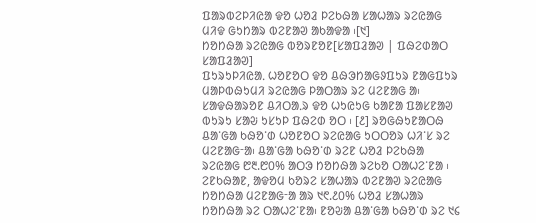ᱯᱟᱨᱵᱮᱞᱤᱭᱟ ᱫᱚ ᱦᱚᱲ ᱞᱮᱠᱷᱟ ᱥᱟᱦᱟᱨ ᱨᱮᱭᱟᱜ ᱢᱤᱫ ᱜᱩᱴᱟᱨ ᱵᱮᱱᱟᱣ ᱟᱠᱟᱫᱟ ᱾[᱑]
ᱴᱚᱴᱷᱟ ᱨᱮᱭᱟᱜ ᱵᱚᱨᱱᱚᱱ[ᱥᱟᱯᱲᱟᱣ | ᱯᱷᱮᱰᱟᱛ ᱥᱟᱯᱲᱟᱣ]
ᱯᱩᱨᱩᱞᱤᱭᱟᱹ ᱦᱚᱱᱚᱛ ᱫᱚ ᱪᱷᱳᱴᱟᱜᱽᱯᱩᱨ ᱱᱟᱜᱯᱩᱨ ᱢᱟᱞᱵᱷᱩᱢᱤ ᱨᱮᱭᱟᱜ ᱞᱟᱛᱟᱨ ᱨᱮ ᱢᱮᱱᱟᱜ ᱟ᱾ ᱥᱟᱫᱷᱟᱨᱚᱱ ᱪᱤᱛᱟᱹᱨ ᱫᱚ ᱦᱩᱭᱩᱜ ᱠᱟᱱᱟ ᱯᱟᱥᱱᱟᱣ ᱵᱩᱨᱩ ᱥᱟᱶ ᱩᱥᱩᱞ ᱯᱷᱮᱰ ᱚᱛ ᱾ [᱒] ᱨᱚᱜᱷᱩᱱᱟᱛᱷ ᱪᱟᱸᱜᱟ ᱠᱷᱚᱸᱰ ᱦᱚᱱᱚᱛ ᱨᱮᱭᱟᱜ ᱩᱛᱛᱚᱨ ᱦᱤᱸᱥ ᱨᱮ ᱢᱮᱱᱟᱜᱼᱟ᱾ ᱪᱟᱸᱜᱟ ᱠᱷᱚᱸᱰ ᱨᱮᱱ ᱦᱚᱲ ᱞᱮᱠᱷᱟ ᱨᱮᱭᱟᱜ ᱘᱓.᱘᱐% ᱟᱛᱳ ᱴᱚᱴᱷᱟ ᱨᱮᱠᱚ ᱛᱟᱦᱮᱸᱱᱟ ᱾ ᱮᱱᱠᱷᱟᱱ, ᱟᱫᱚᱢ ᱠᱚᱨᱮ ᱥᱟᱦᱟᱨ ᱵᱮᱱᱟᱣ ᱨᱮᱭᱟᱜ ᱴᱚᱴᱷᱟ ᱢᱮᱱᱟᱜᱼᱟ ᱟᱨ ᱑᱖.᱒᱐% ᱦᱚᱲ ᱥᱟᱦᱟᱨ ᱴᱚᱴᱷᱟ ᱨᱮ ᱛᱟᱦᱮᱸᱱᱟ᱾ ᱱᱚᱶᱟ ᱪᱟᱸᱜᱟ ᱠᱷᱚᱸᱰ ᱨᱮ ᱑᱔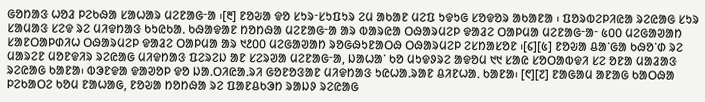ᱜᱚᱴᱟᱝ ᱦᱚᱲ ᱞᱮᱠᱷᱟ ᱥᱟᱦᱟᱨ ᱢᱮᱱᱟᱜᱼᱟ ᱾[᱓] ᱱᱚᱶᱟ ᱫᱚ ᱥᱩᱨᱼᱥᱩᱯᱩᱨ ᱮᱢ ᱟᱠᱟᱱ ᱢᱮᱯ ᱩᱫᱩᱜ ᱥᱚᱫᱚᱨ ᱟᱠᱟᱱᱟ ᱾ ᱯᱚᱨᱵᱮᱞᱤᱭᱟ ᱨᱮᱭᱟᱜ ᱥᱩᱨ ᱥᱟᱢᱟᱝ ᱥᱮᱫ ᱨᱮ ᱢᱤᱫᱴᱟᱝ ᱠᱩᱭᱠᱟᱹ ᱠᱷᱟᱫᱟᱱ ᱴᱚᱴᱷᱟ ᱢᱮᱱᱟᱜᱼᱟ ᱟᱨ ᱵᱟᱨᱭᱟ ᱛᱷᱟᱨᱢᱮᱞ ᱫᱟᱲᱮ ᱛᱟᱞᱢᱟ ᱢᱮᱱᱟᱜᱼᱟᱼ ᱕᱐᱐ ᱢᱮᱜᱟᱣᱟᱴ ᱥᱟᱱᱛᱟᱞᱰᱤᱦ ᱛᱷᱟᱨᱢᱮᱞ ᱫᱟᱲᱮ ᱛᱟᱞᱢᱟ ᱟᱨ ᱑᱒᱐᱐ ᱢᱮᱜᱟᱣᱟᱴ ᱨᱚᱜᱷᱩᱱᱟᱛᱷ ᱛᱷᱟᱨᱢᱮᱞ ᱮᱥᱴᱟᱥᱚᱱ ᱾[᱔][᱕] ᱱᱚᱶᱟ ᱪᱟᱸᱜᱟ ᱠᱷᱚᱸᱰ ᱨᱮ ᱢᱟᱨᱮᱱ ᱢᱚᱱᱫᱤᱨ ᱨᱮᱭᱟᱜ ᱢᱤᱫᱴᱟᱝ ᱯᱮᱨᱮᱡ ᱟᱱ ᱥᱮᱨᱣᱟ ᱢᱮᱱᱟᱜᱼᱟ, ᱡᱟᱦᱟᱸ ᱠᱚ ᱢᱩᱫᱽᱨᱮ ᱟᱫᱚᱢ ᱑᱑ ᱥᱟᱭ ᱥᱚᱛᱟᱵᱫᱤ ᱥᱮ ᱚᱱᱟ ᱢᱟᱲᱟᱝ ᱨᱮᱭᱟᱜ ᱠᱟᱱᱟ᱾ ᱵᱳᱱᱫᱟ ᱫᱟᱣᱚᱞ ᱫᱚ ᱡᱟᱹᱛᱤᱭᱟᱹᱨᱤ ᱜᱚᱱᱚᱝᱟᱱ ᱢᱤᱫᱴᱟᱝ ᱩᱭᱦᱟᱹᱨᱟᱱ ᱪᱤᱱᱦᱟᱹ ᱠᱟᱱᱟ᱾ [᱖][᱗] ᱱᱟᱜᱟᱢ ᱟᱱᱟᱜ ᱠᱟᱛᱷᱟ ᱞᱮᱠᱟᱛᱮ ᱠᱚᱢ ᱱᱟᱦᱟᱜ, ᱱᱚᱶᱟ ᱴᱚᱴᱷᱟ ᱨᱮ ᱯᱟᱱᱪᱠᱳᱴ ᱨᱟᱡᱽ ᱨᱮᱭᱟᱜ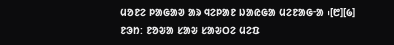ᱢᱚᱱᱮ ᱞᱟᱜᱟᱣ ᱟᱨ ᱧᱮᱞᱟᱱ ᱡᱟᱭᱜᱟ ᱢᱮᱱᱟᱜᱼᱟ ᱾[᱘][᱙]
ᱱᱳᱴ: ᱱᱚᱶᱟ ᱥᱟᱶ ᱥᱟᱶᱛᱮ ᱢᱮᱯ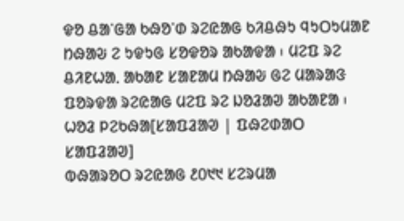ᱫᱚ ᱪᱟᱸᱜᱟ ᱠᱷᱚᱸᱰ ᱨᱮᱭᱟᱜ ᱠᱤᱪᱷᱩ ᱧᱩᱛᱩᱢᱟᱱ ᱴᱷᱟᱶ ᱮ ᱩᱫᱩᱜ ᱥᱚᱫᱚᱨ ᱟᱠᱟᱫᱟ ᱾ ᱢᱮᱯ ᱨᱮ ᱪᱤᱱᱦᱟᱹ ᱟᱠᱟᱱ ᱥᱟᱱᱟᱢ ᱴᱷᱟᱶ ᱜᱮ ᱢᱟᱨᱟᱝ ᱯᱚᱨᱫᱟ ᱨᱮᱭᱟᱜ ᱢᱮᱯ ᱨᱮ ᱡᱚᱲᱟᱣ ᱟᱠᱟᱱᱟ ᱾
ᱦᱚᱲ ᱞᱮᱠᱷᱟ[ᱥᱟᱯᱲᱟᱣ | ᱯᱷᱮᱰᱟᱛ ᱥᱟᱯᱲᱟᱣ]
ᱵᱷᱟᱨᱚᱛ ᱨᱮᱭᱟᱜ ᱒᱐᱑᱑ ᱥᱮᱨᱢᱟ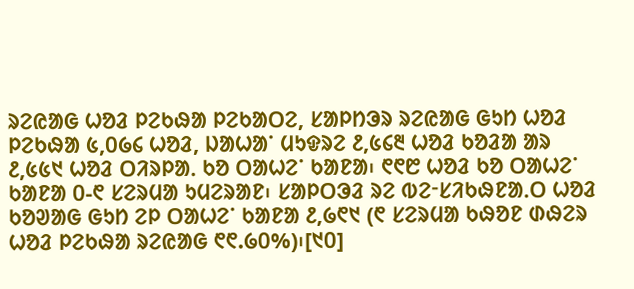ᱨᱮᱭᱟᱜ ᱦᱚᱲ ᱞᱮᱠᱷᱟ ᱞᱮᱠᱟᱛᱮ, ᱥᱟᱞᱴᱳᱨ ᱨᱮᱭᱟᱜ ᱜᱩᱴ ᱦᱚᱲ ᱞᱮᱠᱷᱟ ᱕,᱐᱙᱔ ᱦᱚᱲ, ᱡᱟᱦᱟᱸ ᱢᱩᱫᱨᱮ ᱒,᱕᱔᱓ ᱦᱚᱲ ᱠᱚᱲᱟ ᱟᱨ ᱒,᱕᱕᱑ ᱦᱚᱲ ᱛᱤᱨᱞᱟᱹ ᱠᱚ ᱛᱟᱦᱮᱸ ᱠᱟᱱᱟ᱾ ᱖᱖᱘ ᱦᱚᱲ ᱠᱚ ᱛᱟᱦᱮᱸ ᱠᱟᱱᱟ ᱐-᱖ ᱥᱮᱨᱢᱟ ᱩᱢᱮᱨᱟᱱ᱾ ᱥᱟᱞᱛᱳᱲ ᱨᱮ ᱵᱮᱼᱥᱤᱠᱷᱱᱟᱹᱛ ᱦᱚᱲ ᱠᱚᱣᱟᱜ ᱜᱩᱴ ᱮᱞ ᱛᱟᱦᱮᱸ ᱠᱟᱱᱟ ᱒,᱙᱖᱑ (᱖ ᱥᱮᱨᱢᱟ ᱠᱷᱚᱱ ᱰᱷᱮᱨ ᱦᱚᱲ ᱞᱮᱠᱷᱟ ᱨᱮᱭᱟᱜ ᱖᱖.᱙᱐%)᱾[᱑᱐]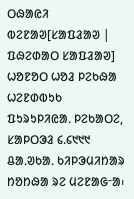ᱛᱷᱟᱭᱤ ᱵᱮᱱᱟᱣ[ᱥᱟᱯᱲᱟᱣ | ᱯᱷᱮᱰᱟᱛ ᱥᱟᱯᱲᱟᱣ]
ᱦᱚᱱᱚᱛ ᱦᱚᱲ ᱞᱮᱠᱷᱟ ᱦᱮᱱᱰᱵᱩᱠ ᱯᱩᱨᱩᱞᱤᱭᱟᱹ ᱞᱮᱠᱟᱛᱮ, ᱥᱟᱞᱛᱳᱲ ᱔.᱔᱑᱑᱑ ᱪᱟᱹᱣᱠᱟᱹ ᱠᱤᱞᱳᱢᱤᱴᱟᱨ ᱴᱚᱴᱷᱟ ᱨᱮ ᱢᱮᱱᱟᱜᱼᱟ᱾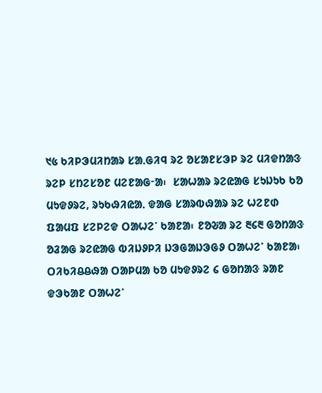᱑᱕ ᱠᱤᱞᱳᱢᱤᱴᱟᱨ ᱥᱟᱹᱜᱤᱧ ᱨᱮ ᱚᱥᱟᱱᱥᱳᱞ ᱨᱮ ᱢᱤᱫᱴᱟᱝ ᱨᱮᱞ ᱥᱴᱮᱥᱚᱱ ᱢᱮᱱᱟᱜᱼᱟ᱾  ᱥᱟᱦᱟᱨ ᱨᱮᱭᱟᱜ ᱥᱩᱡᱩᱠ ᱠᱚ ᱢᱩᱫᱽᱨᱮ, ᱨᱩᱠᱷᱤᱭᱟᱹ ᱫᱟᱜ ᱥᱟᱨᱵᱷᱟᱨ ᱨᱮ ᱦᱮᱱᱰ ᱯᱟᱢᱯ ᱥᱮᱞᱮᱫ ᱛᱟᱦᱮᱸ ᱠᱟᱱᱟ᱾ ᱱᱚᱶᱟ ᱨᱮ ᱓᱔᱓ ᱜᱚᱴᱟᱝ ᱚᱲᱟᱜ ᱨᱮᱭᱟᱜ ᱵᱤᱡᱽᱞᱤ ᱡᱳᱜᱟᱡᱳᱜᱽ ᱛᱟᱦᱮᱸ ᱠᱟᱱᱟ᱾ ᱛᱤᱠᱤᱪᱪᱷᱟ ᱛᱟᱞᱢᱟ ᱠᱚ ᱢᱩᱫᱽᱨᱮ ᱔ ᱜᱚᱴᱟᱝ ᱨᱟᱱ ᱫᱳᱠᱟᱱ ᱛᱟᱦᱮᱸ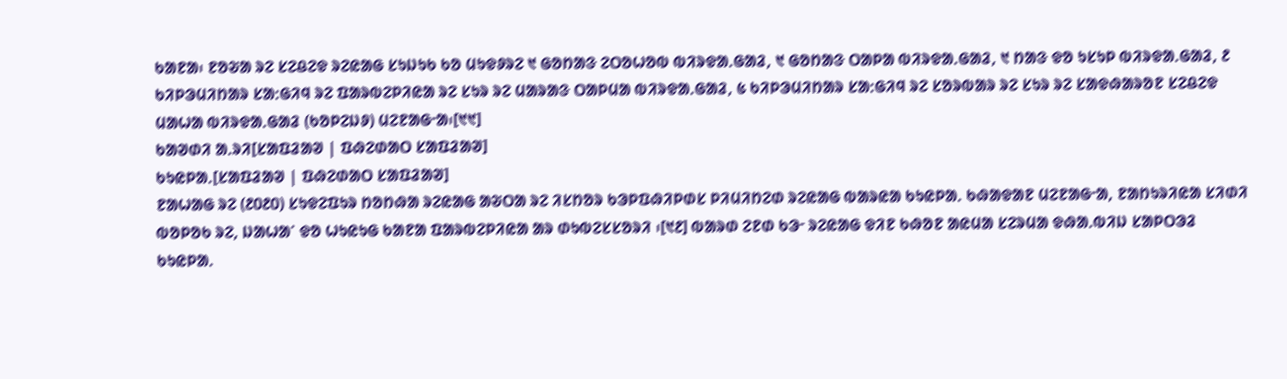ᱠᱟᱱᱟ᱾ ᱱᱚᱶᱟ ᱨᱮ ᱥᱮᱪᱮᱫ ᱨᱮᱭᱟᱜ ᱥᱩᱡᱩᱠ ᱠᱚ ᱢᱩᱫᱽᱨᱮ ᱑ ᱜᱚᱴᱟᱝ ᱮᱛᱚᱦᱚᱵ ᱵᱤᱨᱫᱟᱹᱜᱟᱲ, ᱑ ᱜᱚᱴᱟᱝ ᱛᱟᱞᱟ ᱵᱤᱨᱫᱟᱹᱜᱟᱲ, ᱑ ᱴᱟᱝ ᱫᱚ ᱩᱥᱩᱞ ᱵᱤᱨᱫᱟᱹᱜᱟᱲ, ᱒ ᱠᱤᱞᱳᱢᱤᱴᱟᱨ ᱥᱟᱺᱜᱤᱧ ᱨᱮ ᱯᱟᱨᱵᱮᱞᱤᱭᱟ ᱨᱮ ᱥᱩᱨ ᱨᱮ ᱢᱟᱨᱟᱝ ᱛᱟᱞᱢᱟ ᱵᱤᱨᱫᱟᱹᱜᱟᱲ, ᱕ ᱠᱤᱞᱳᱢᱤᱴᱟᱨ ᱥᱟᱺᱜᱤᱧ ᱨᱮ ᱥᱚᱨᱵᱟᱨ ᱨᱮ ᱥᱩᱨ ᱨᱮ ᱥᱟᱫᱷᱟᱨᱚᱱ ᱥᱮᱪᱮᱫ ᱢᱟᱦᱟ ᱵᱤᱨᱫᱟᱹᱜᱟᱲ (ᱠᱚᱞᱮᱡᱽ) ᱢᱮᱱᱟᱜᱼᱟ᱾[᱑᱑]
ᱠᱟᱣᱰᱤ ᱟᱹᱨᱤ[ᱥᱟᱯᱲᱟᱣ | ᱯᱷᱮᱰᱟᱛ ᱥᱟᱯᱲᱟᱣ]
ᱠᱩᱭᱞᱟᱹ[ᱥᱟᱯᱲᱟᱣ | ᱯᱷᱮᱰᱟᱛ ᱥᱟᱯᱲᱟᱣ]
ᱱᱟᱦᱟᱜ ᱨᱮ (᱒᱐᱒᱐) ᱥᱩᱫᱮᱯᱩᱨ ᱴᱚᱴᱷᱟ ᱨᱮᱭᱟᱜ ᱟᱶᱛᱟ ᱨᱮ ᱤᱥᱴᱚᱨ ᱠᱳᱞᱯᱷᱤᱞᱰᱥ ᱞᱤᱢᱤᱴᱮᱰ ᱨᱮᱭᱟᱜ ᱵᱟᱨᱭᱟ ᱠᱩᱭᱞᱟᱹ ᱠᱷᱟᱫᱟᱱ ᱢᱮᱱᱟᱜᱼᱟ, ᱱᱟᱴᱩᱨᱤᱭᱟ ᱥᱤᱰᱤ ᱵᱚᱞᱚᱠ ᱨᱮ, ᱡᱟᱦᱟᱸ ᱫᱚ ᱦᱩᱭᱩᱜ ᱠᱟᱱᱟ ᱯᱟᱨᱵᱮᱞᱤᱭᱟ ᱟᱨ ᱰᱩᱵᱮᱥᱥᱚᱨᱤ ᱾[᱑᱒] ᱵᱟᱨᱰ ᱮᱱᱰ ᱠᱳᱼ ᱨᱮᱭᱟᱜ ᱫᱤᱱ ᱠᱷᱚᱱ ᱟᱭᱢᱟ ᱥᱮᱨᱢᱟ ᱫᱷᱟᱹᱵᱤᱡ ᱥᱟᱞᱛᱳᱲ ᱠᱩᱭᱞᱟᱹ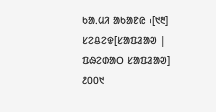ᱠᱟᱹᱢᱤ ᱟᱠᱟᱱᱭ ᱾[᱑᱓]
ᱥᱮᱪᱮᱫ[ᱥᱟᱯᱲᱟᱣ | ᱯᱷᱮᱰᱟᱛ ᱥᱟᱯᱲᱟᱣ]
᱒᱐᱐᱑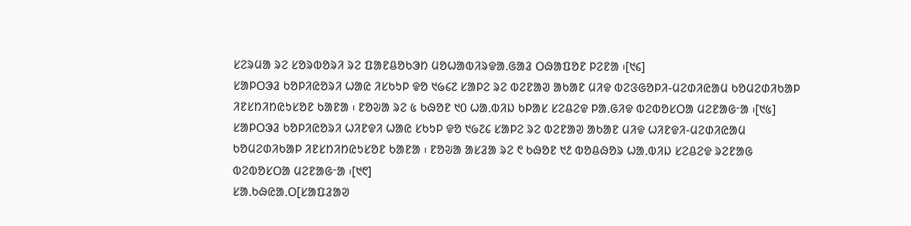ᱥᱮᱨᱢᱟ ᱨᱮ ᱥᱚᱨᱵᱚᱨᱤ ᱨᱮ ᱯᱟᱱᱪᱚᱠᱳᱴ ᱢᱚᱦᱟᱵᱤᱨᱫᱟᱹᱜᱟᱲ ᱛᱷᱟᱯᱚᱱ ᱞᱮᱱᱟ ᱾[᱑᱔]
ᱥᱟᱞᱛᱳᱲ ᱠᱚᱞᱤᱭᱚᱨᱤ ᱦᱟᱭ ᱤᱥᱠᱩᱞ ᱫᱚ ᱑᱙᱔᱗ ᱥᱟᱞᱮ ᱨᱮ ᱵᱮᱱᱟᱣ ᱟᱠᱟᱱ ᱢᱤᱫ ᱵᱮᱝᱜᱚᱞᱤ-ᱢᱮᱰᱤᱭᱟᱢ ᱠᱚᱢᱮᱰᱤᱠᱟᱞ ᱤᱱᱥᱴᱤᱴᱭᱩᱥᱚᱱ ᱠᱟᱱᱟ ᱾ ᱱᱚᱶᱟ ᱨᱮ ᱕ ᱠᱷᱚᱱ ᱑᱐ ᱦᱟᱹᱵᱤᱡ ᱠᱞᱟᱥ ᱥᱮᱪᱮᱫ ᱞᱟᱹᱜᱤᱫ ᱵᱮᱵᱚᱥᱛᱟ ᱢᱮᱱᱟᱜᱼᱟ ᱾[᱑᱕]
ᱥᱟᱞᱛᱳᱲ ᱠᱚᱞᱤᱭᱚᱨᱤ ᱦᱤᱱᱫᱤ ᱦᱟᱭ ᱥᱠᱩᱞ ᱫᱚ ᱑᱙᱗᱔ ᱥᱟᱞᱮ ᱨᱮ ᱵᱮᱱᱟᱣ ᱟᱠᱟᱱ ᱢᱤᱫ ᱦᱤᱱᱫᱤ-ᱢᱮᱰᱤᱭᱟᱢ ᱠᱚᱢᱮᱰᱤᱠᱟᱞ ᱤᱱᱥᱴᱤᱴᱭᱩᱥᱚᱱ ᱠᱟᱱᱟ ᱾ ᱱᱚᱶᱟ ᱟᱥᱲᱟ ᱨᱮ ᱖ ᱠᱷᱚᱱ ᱑᱒ ᱵᱚᱪᱷᱚᱨ ᱦᱟᱹᱵᱤᱡ ᱥᱮᱪᱮᱫ ᱨᱮᱱᱟᱜ ᱵᱮᱵᱚᱥᱛᱟ ᱢᱮᱱᱟᱜᱼᱟ ᱾[᱑᱖]
ᱥᱟᱹᱠᱷᱭᱟᱹᱛ[ᱥᱟᱯᱲᱟᱣ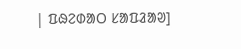| ᱯᱷᱮᱰᱟᱛ ᱥᱟᱯᱲᱟᱣ]